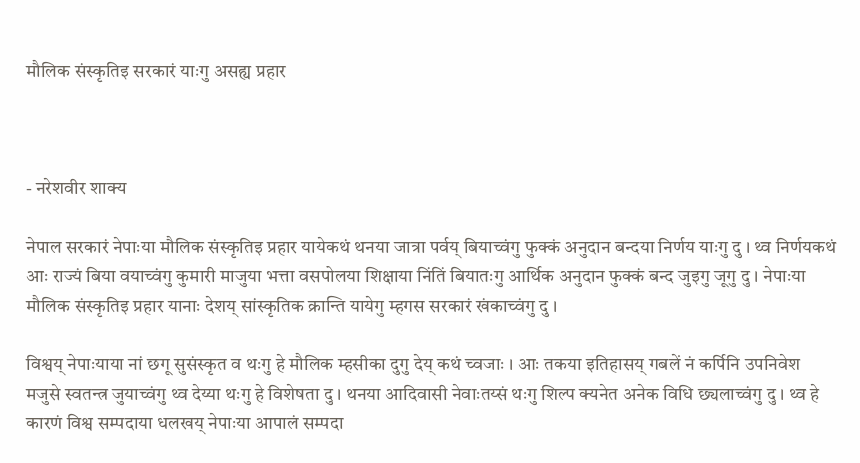मौलिक संस्कृतिइ सरकारं याःगु असह्य प्रहार



- नरेशवीर शाक्य

नेपाल सरकारं नेपाःया मौलिक संस्कृतिइ प्रहार यायेकथं थनया जात्रा पर्वय् बियाच्वंगु फुक्कं अनुदान बन्दया निर्णय याःगु दु । थ्व निर्णयकथं आः राज्यं बिया वयाच्वंगु कुमारी माजुया भत्ता वसपोलया शिक्षाया निंतिं बियातःगु आर्थिक अनुदान फुक्कं बन्द जुइगु जूगु दु । नेपाःया मौलिक संस्कृतिइ प्रहार यानाः देशय् सांस्कृतिक क्रान्ति यायेगु म्हगस सरकारं खंकाच्वंगु दु ।

विश्वय् नेपाःयाया नां छगू सुसंस्कृत व थःगु हे मौलिक म्हसीका दुगु देय् कथं च्वजाः । आः तकया इतिहासय् गबलें नं कर्पिनि उपनिवेश मजुसे स्वतन्त्र जुयाच्वंगु थ्व देय्या थःगु हे विशेषता दु । थनया आदिवासी नेवाःतय्सं थःगु शिल्प क्यनेत अनेक विधि छ्यलाच्वंगु दु । थ्व हे कारणं विश्व सम्पदाया धलखय् नेपाःया आपालं सम्पदा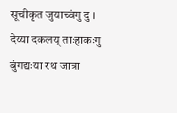सूचीकृत जुयाच्वंगु दु । देय्या दकलय् ताःहाकःगु बुंगद्यःया रथ जात्रा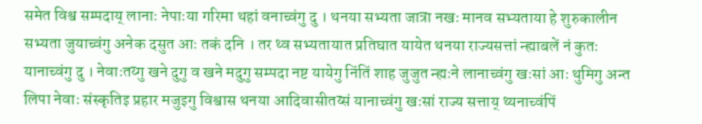समेत विश्व सम्पदाय् लानाः नेपाःया गरिमा थहां वनाच्वंगु दु । थनया सभ्यता जात्रा नखः मानव सभ्यताया हे शुरुकालीन सभ्यता जुयाच्वंगु अनेक दसुत आः तकं दनि । तर थ्व सभ्यतायात प्रतिघात यायेत थनया राज्यसत्तां न्ह्याबलें नं कुतः यानाच्वंगु दु । नेवाःतय्गु खने दुगु व खने मदुगु सम्पदा नष्ट यायेगु निंतिं शाह जुजुत न्ह्यःने लानाच्वंगु खःसां आः थुमिगु अन्त लिपा नेवाः संस्कृतिइ प्रहार मजुइगु विश्वास थनया आदिवासीतय्सं यानाच्वंगु खःसां राज्य सत्ताय् थ्यनाच्वंपिं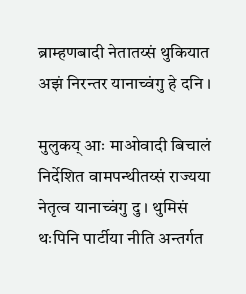ब्राम्हणबादी नेतातय्सं थुकियात अझं निरन्तर यानाच्वंगु हे दनि ।

मुलुकय् आः माओवादी बिचालं निर्देशित वामपन्थीतय्सं राज्यया नेतृत्व यानाच्वंगु दु । थुमिसं थःपिनि पार्टीया नीति अन्तर्गत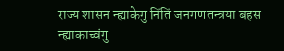राज्य शासन न्ह्याकेगु निंतिं जनगणतन्त्रया बहस न्ह्याकाच्वंगु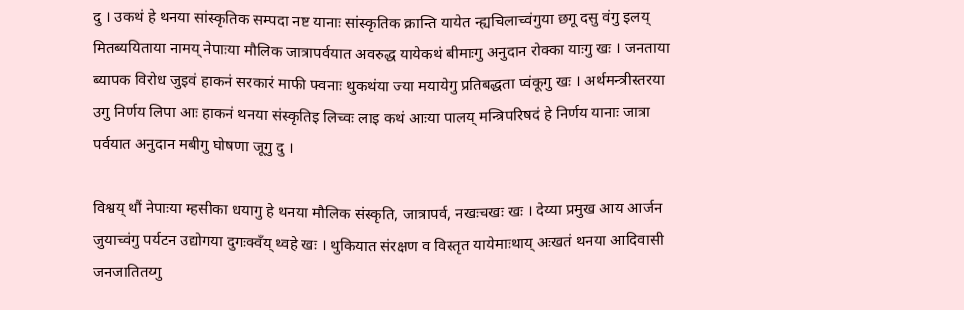दु । उकथं हे थनया सांस्कृतिक सम्पदा नष्ट यानाः सांस्कृतिक क्रान्ति यायेत न्ह्यचिलाच्वंगुया छगू दसु वंगु इलय् मितब्ययिताया नामय् नेपाःया मौलिक जात्रापर्वयात अवरुद्ध यायेकथं बीमाःगु अनुदान रोक्का याःगु खः । जनताया ब्यापक विरोध जुइवं हाकनं सरकारं माफी फ्वनाः थुकथंया ज्या मयायेगु प्रतिबद्धता प्वंकूगु खः । अर्थमन्त्रीस्तरया उगु निर्णय लिपा आः हाकनं थनया संस्कृतिइ लिच्वः लाइ कथं आःया पालय् मन्त्रिपरिषदं हे निर्णय यानाः जात्रा पर्वयात अनुदान मबीगु घोषणा जूगु दु ।

विश्वय् थौं नेपाःया म्हसीका धयागु हे थनया मौलिक संस्कृति, जात्रापर्व, नखःचखः खः । देय्या प्रमुख आय आर्जन जुयाच्वंगु पर्यटन उद्योगया दुगःक्वँय् थ्वहे खः । थुकियात संरक्षण व विस्तृत यायेमाःथाय् अःखतं थनया आदिवासी जनजातितय्गु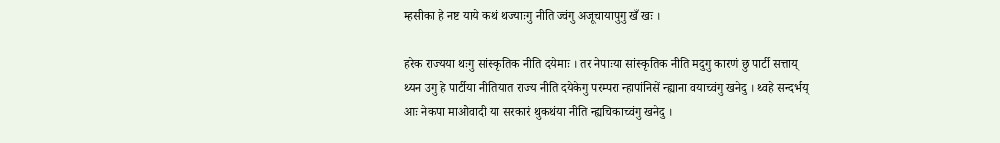म्हसीका हे नष्ट याये कथं थज्याःगु नीति ज्वंगु अजूचायापुगु खँ खः ।

हरेक राज्यया थःगु सांस्कृतिक नीति दयेमाः । तर नेपाःया सांस्कृतिक नीति मदुगु कारणं छु पार्टी सत्ताय् थ्यन उगु हे पार्टीया नीतियात राज्य नीति दयेकेगु परम्परा न्हापांनिसें न्ह्याना वयाच्वंगु खनेदु । थ्वहे सन्दर्भय् आः नेकपा माओवादी या सरकारं थुकथंया नीति न्ह्यचिकाच्वंगु खनेदु ।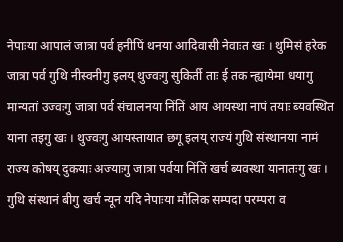नेपाःया आपालं जात्रा पर्व हनीपिं थनया आदिवासी नेवाःत खः । थुमिसं हरेक जात्रा पर्व गुथि नीस्वनीगु इलय् थुज्वःगु सुकिर्ती ताः ई तक न्ह्यायेमा धयागु मान्यतां उज्वःगु जात्रा पर्व संचालनया निंतिं आय आयस्था नापं तयाः ब्यवस्थित याना तइगु खः । थुज्वःगु आयस्तायात छगू इलय् राज्यं गुथि संस्थानया नामं राज्य कोषय् दुकयाः अज्याःगु जात्रा पर्वया निंतिं खर्च ब्यवस्था यानातःगु खः । गुथि संस्थानं बीगु खर्च न्यून यदि नेपाःया मौलिक सम्पदा परम्परा व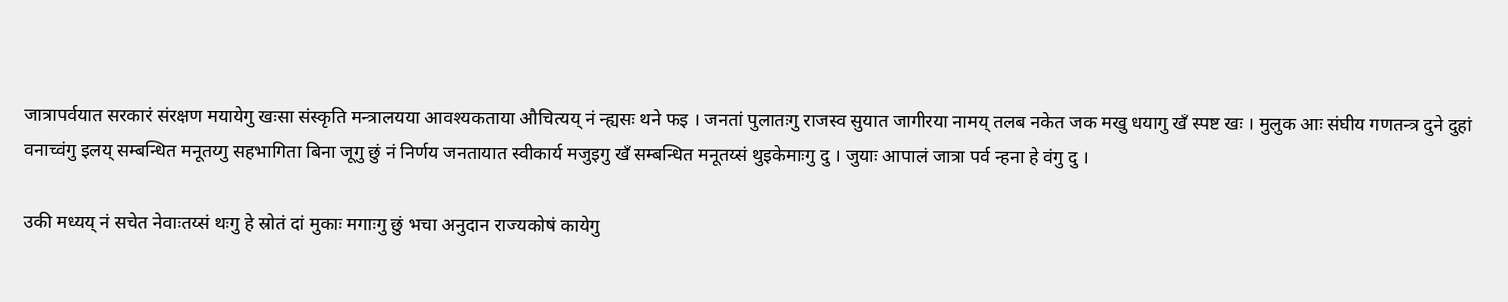जात्रापर्वयात सरकारं संरक्षण मयायेगु खःसा संस्कृति मन्त्रालयया आवश्यकताया औचित्यय् नं न्ह्यसः थने फइ । जनतां पुलातःगु राजस्व सुयात जागीरया नामय् तलब नकेत जक मखु धयागु खँ स्पष्ट खः । मुलुक आः संघीय गणतन्त्र दुने दुहां वनाच्वंगु इलय् सम्बन्धित मनूतय्गु सहभागिता बिना जूगु छुं नं निर्णय जनतायात स्वीकार्य मजुइगु खँ सम्बन्धित मनूतय्सं थुइकेमाःगु दु । जुयाः आपालं जात्रा पर्व न्हना हे वंगु दु ।

उकी मध्यय् नं सचेत नेवाःतय्सं थःगु हे स्रोतं दां मुकाः मगाःगु छुं भचा अनुदान राज्यकोषं कायेगु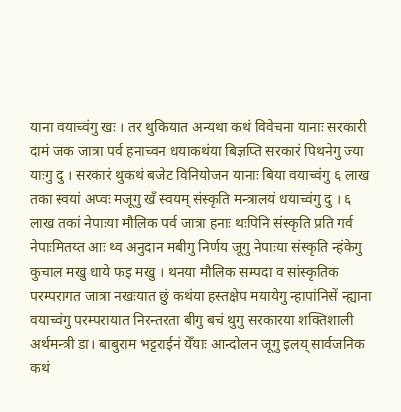याना वयाच्वंगु खः । तर थुकियात अन्यथा कथं विवेचना यानाः सरकारी दामं जक जात्रा पर्व हनाच्वन धयाकथंया बिज्ञप्ति सरकारं पिथनेगु ज्या याःगु दु । सरकारं थुकथं बजेट विनियोजन यानाः बिया वयाच्वंगु ६ लाख तका स्वयां अप्वः मजूगु खँ स्वयम् संस्कृति मन्त्रालयं धयाच्वंगु दु । ६ लाख तकां नेपाःया मौलिक पर्व जात्रा हनाः थःपिनि संस्कृति प्रति गर्व नेपाःमितय्त आः थ्व अनुदान मबीगु निर्णय जूगु नेपाःया संस्कृति न्हंकेगु कुचाल मखु धाये फइ मखु । थनया मौलिक सम्पदा व सांस्कृतिक परम्परागत जात्रा नखःयात छुं कथंया हस्तक्षेप मयायेगु न्हापांनिसें न्ह्याना वयाच्वंगु परम्परायात निरन्तरता बीगु बचं थुगु सरकारया शक्तिशाली अर्थमन्त्री डा। बाबुराम भट्टराईनं येँयाः आन्दोलन जूगु इलय् सार्वजनिक कथं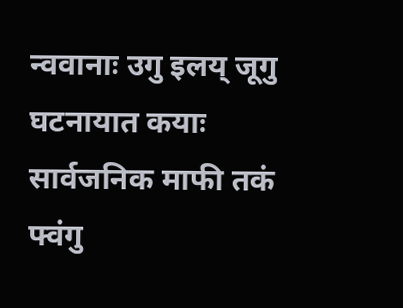न्ववानाः उगु इलय् जूगु घटनायात कयाः सार्वजनिक माफी तकं फ्वंगु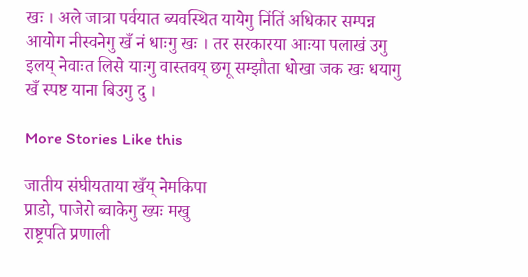खः । अले जात्रा पर्वयात ब्यवस्थित यायेगु निंतिं अधिकार सम्पन्न आयोग नीस्वनेगु खँ नं धाःगु खः । तर सरकारया आःया पलाखं उगु इलय् नेवाःत लिसे याःगु वास्तवय् छगू सम्झौता धोखा जक खः धयागु खँ स्पष्ट याना बिउगु दु ।

More Stories Like this

जातीय संघीयताया खँय् नेमकिपा
प्राडो, पाजेरो ब्वाकेगु ख्यः मखु
राष्ट्रपति प्रणाली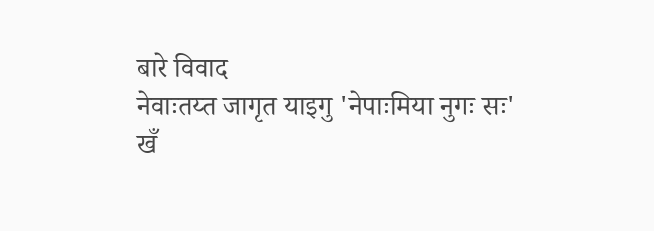बारे विवाद
नेवाःतय्त जागृत याइगु 'नेपाःमिया नुगः सः'
खँ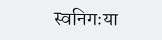स्वनिगःया